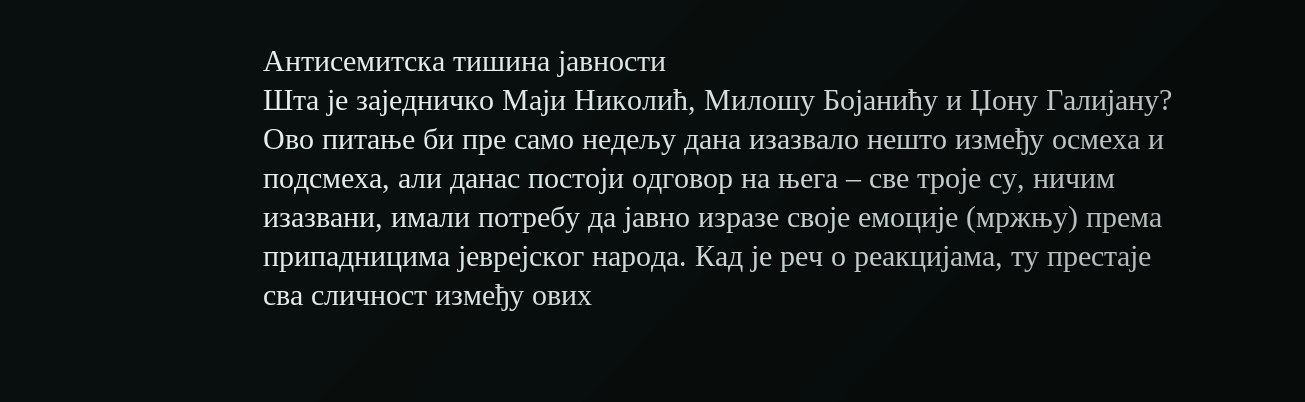Антисемитска тишина јавности
Шта је заједничко Маји Николић, Милошу Бојанићу и Џону Галијану? Ово питање би пре само недељу дана изазвало нешто између осмеха и подсмеха, али данас постоји одговор на њега – све троје су, ничим изазвани, имали потребу да јавно изразе своје емоције (мржњу) према припадницима јеврејског народа. Кад је реч о реакцијама, ту престаје сва сличност између ових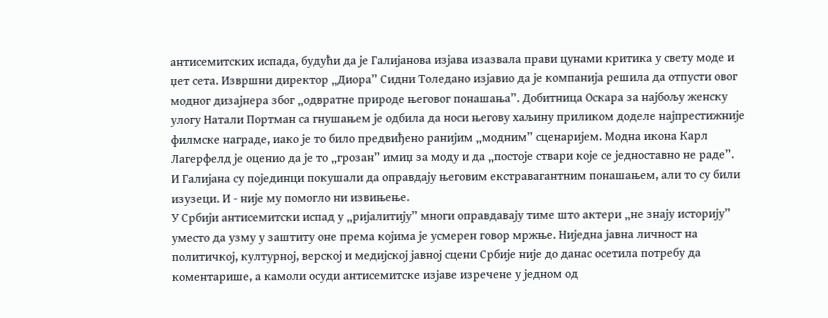антисемитских испада, будући да је Галијанова изјава изазвала прави цунами критика у свету моде и џет сета. Извршни директор „Диора” Сидни Толедано изјавио да је компанија решила да отпусти овог модног дизајнера због „одвратне природе његовог понашања”. Добитница Оскара за најбољу женску улогу Натали Портман са гнушањем је одбила да носи његову хаљину приликом доделе најпрестижније филмске награде, иако је то било предвиђено ранијим „модним” сценаријем. Модна икона Карл Лагерфелд је оценио да је то „грозан” имиџ за моду и да „постоје ствари које се једноставно не раде”.
И Галијана су појединци покушали да оправдају његовим екстравагантним понашањем, али то су били изузеци. И - није му помогло ни извињење.
У Србији антисемитски испад у „ријалитију” многи оправдавају тиме што актери „не знају историју” уместо да узму у заштиту оне према којима је усмерен говор мржње. Ниједна јавна личност на политичкој, културној, верској и медијској јавној сцени Србије није до данас осетила потребу да коментарише, а камоли осуди антисемитске изјаве изречене у једном од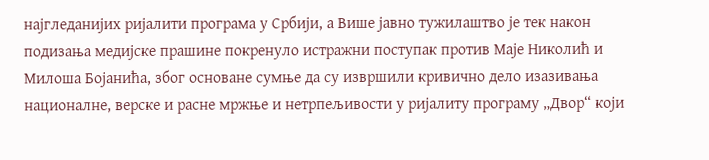најгледанијих ријалити програма у Србији, а Више јавно тужилаштво је тек након подизања медијске прашине покренуло истражни поступак против Маје Николић и Милоша Бојанића, због основане сумње да су извршили кривично дело изазивања националне, верске и расне мржње и нетрпељивости у ријалиту програму „Двор“ који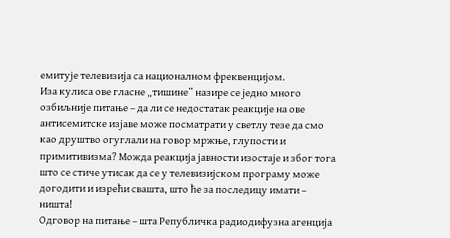емитује телевизија са националном фреквенцијом.
Иза кулиса ове гласне „тишине” назире се једно много озбиљније питање – да ли се недостатак реакције на ове антисемитске изјаве може посматрати у светлу тезе да смо као друштво огуглали на говор мржње, глупости и примитивизма? Можда реакција јавности изостаје и због тога што се стиче утисак да се у телевизијском програму може догодити и изрећи свашта, што ће за последицу имати – ништа!
Одговор на питање – шта Републичка радиодифузна агенција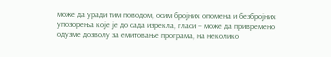може да уради тим поводом, осим бројних опомена и безбројних упозорења које је до сада изрекла, гласи – може да привремено одузме дозволу за емитовање програма, на неколико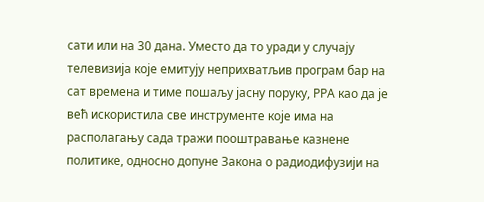сати или на 30 дана. Уместо да то уради у случају телевизија које емитују неприхватљив програм бар на сат времена и тиме пошаљу јасну поруку, РРА као да је већ искористила све инструменте које има на располагању сада тражи пооштравање казнене политике, односно допуне Закона о радиодифузији на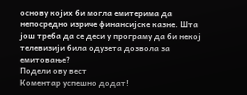основу којих би могла емитерима да непосредно изриче финансијске казне. Шта још треба да се деси у програму да би некој телевизији била одузета дозвола за емитовање?
Подели ову вест
Комeнтар успeшно додат!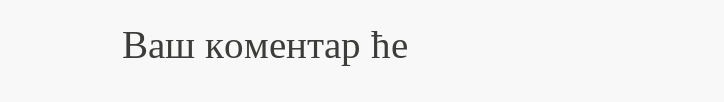Ваш комeнтар ћe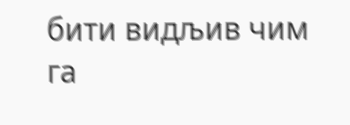бити видљив чим га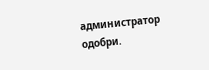администратор одобри.